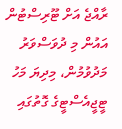ރާއްޖެ އަށް ޓޫރިސްޓުން އައުން މި ދުވަސްވަރު މަދުވުމުން، މިދިޔަ މަހު ޓީޖީއެސްޓީގެ ގޮތުގައި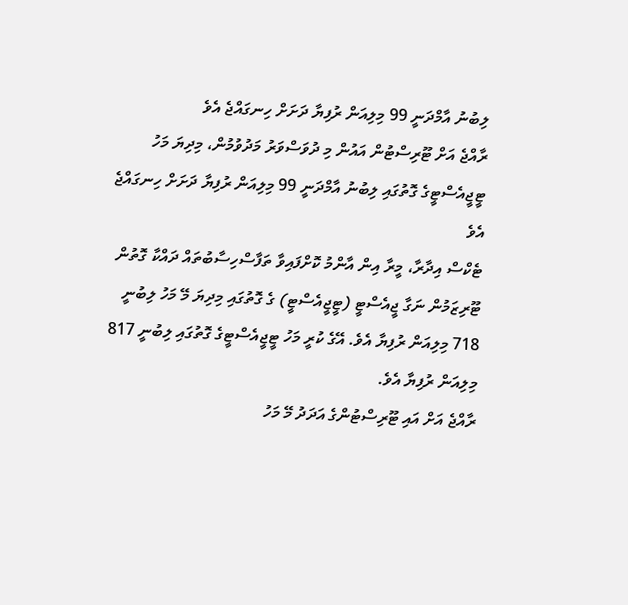ލިބުނު އާމްދަނީ 99 މިލިއަން ރުފިޔާ ދަށަށް ހިނގައްޖެ އެވެ
ރާއްޖެ އަށް ޓޫރިސްޓުން އައުން މި ދުވަސްވަރު މަދުވުމުން، މިދިޔަ މަހު ޓީޖީއެސްޓީގެ ގޮތުގައި ލިބުނު އާމްދަނީ 99 މިލިއަން ރުފިޔާ ދަށަށް ހިނގައްޖެ އެވެ
ޓެކްސް އިދާރާ، މީރާ އިން އާންމު ކޮށްފައިވާ ތަފާސްހިސާބުތައް ދައްކާ ގޮތުން ޓޫރިޒަމުން ނަގާ ޖީއެސްޓީ (ޓީޖީއެސްޓީ) ގެ ގޮތުގައި މިދިޔަ މޭ މަހު ލިބުނީ 718 މިލިއަން ރުފިޔާ އެވެ. އޭގެ ކުރީ މަހު ޓީޖީއެސްޓީގެ ގޮތުގައި ލިބުނީ 817 މިލިއަން ރުފިޔާ އެވެ.
ރާއްޖެ އަށް އައި ޓޫރިސްޓުންގެ އަދަދު މޭ މަހު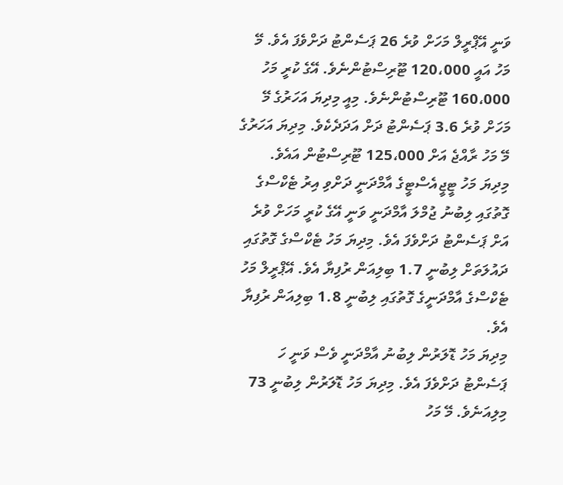ވަނީ އޭޕްރީލް މަހަށް ވުރެ 26 ޕަސެންޓު ދަށްވެފަ އެވެ. މޭ މަހު އައީ 120،000 ޓޫރިސްޓުންނެވެ. އޭގެ ކުރީ މަހު 160،000 ޓޫރިސްޓުންނެވެ. މިއީ މިދިޔަ އަހަރުގެ މޭ މަހަށް ވުރެ 3.6 ޕަސެންޓު ދަށް އަދަދެކެވެ. މިދިޔަ އަހަރުގެ މޭ މަހު ރާއްޖެ އަށް 125،000 ޓޫރިސްޓުން އައެވެ.
މިދިޔަ މަހު ޓީޖީއެސްޓީގެ އާމްދަނީ ދަށްވި އިރު ޓެކްސްގެ ގޮތުގައި ލިބުނު ޖުމްލަ އާމްދަނީ ވަނީ އޭގެ ކުރީ މަހަށް ވުރެ އަށް ޕަސެންޓު ދަށްވެފަ އެވެ. މިދިޔަ މަހު ޓެކްސްގެ ގޮތުގައި ދައުލަތަށް ލިބުނީ 1.7 ބިލިއަން ރުފިޔާ އެވެ. އޭޕްރީލް މަހު ޓެކްސްގެ އާމްދަނީގެ ގޮތުގައި ލިބުނީ 1.8 ބިލިއަން ރުފިޔާ އެވެ.
މިދިޔަ މަހު ޑޮލަރުން ލިބުނު އާމްދަނީ ވެސް ވަނީ ހަ ޕަސެންޓު ދަށްވެފަ އެވެ. މިދިޔަ މަހު ޑޮލަރުން ލިބުނީ 73 މިލިއަނެވެ. މޭ މަހު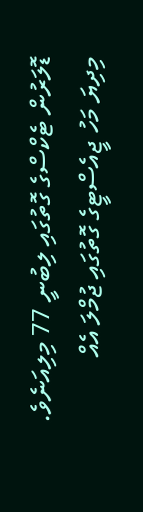ޑޮލަރުން ޓެކްސްގެ ގޮތުގައި ލިބުނީ 77 މިލިއަނެވެ.
މިދިޔަ މަހު ޖީއެސްޓީގެ ގޮތުގައި ޖުމްލަ އެއް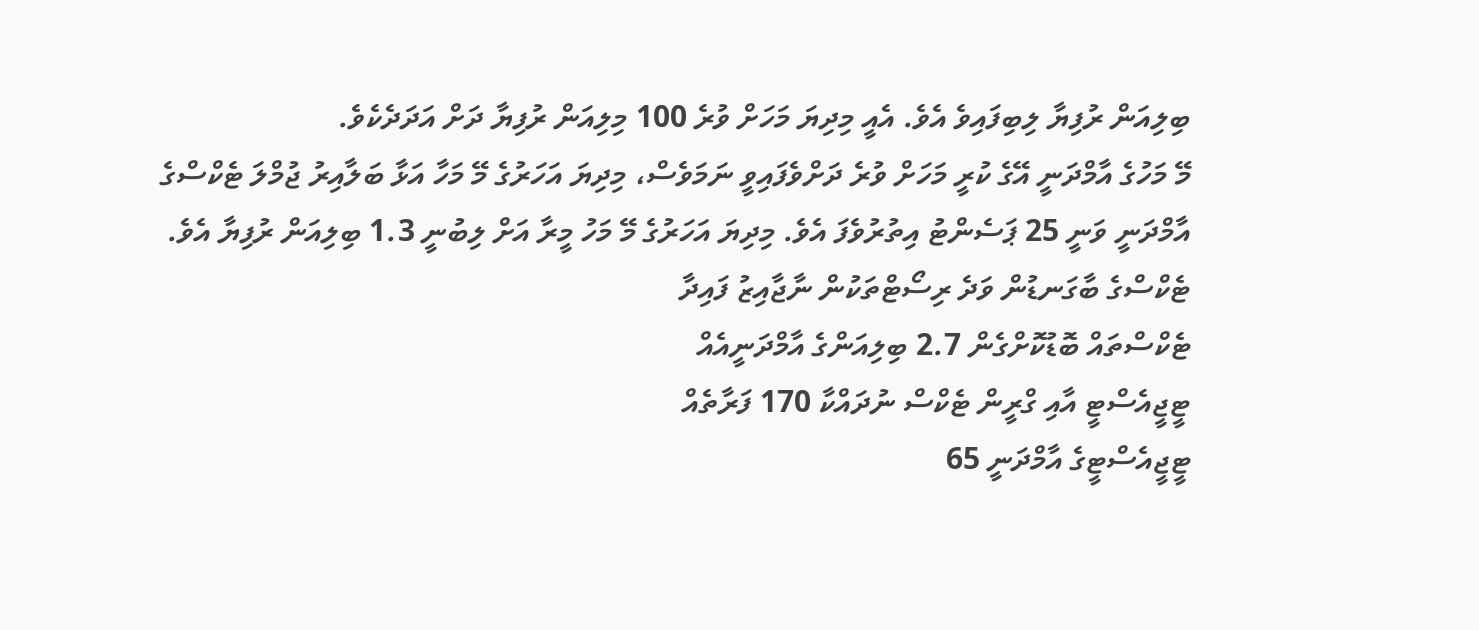ބިލިއަން ރުފިޔާ ލިބިފައިވެ އެވެ. އެއީ މިދިޔަ މަހަށް ވުރެ 100 މިލިއަން ރުފިޔާ ދަށް އަދަދެކެވެ.
މޭ މަހުގެ އާމްދަނީ އޭގެ ކުރީ މަހަށް ވުރެ ދަށްވެފައިވީ ނަމަވެސް، މިދިޔަ އަހަރުގެ މޭ މަހާ އަޅާ ބަލާއިރު ޖުމްލަ ޓެކްސްގެ އާމްދަނީ ވަނީ 25 ޕަސެންޓު އިތުރުވެފަ އެވެ. މިދިޔަ އަހަރުގެ މޭ މަހު މީރާ އަށް ލިބުނީ 1.3 ބިލިއަން ރުފިޔާ އެވެ.
ޓެކްސްގެ ބާގަނޑުން ވަދެ ރިސޯޓްތަކުން ނާޖާއިޒު ފައިދާ
ޓެކްސްތައް ބޮޑުކޮށްގެން 2.7 ބިލިއަންގެ އާމްދަނީއެއް
ޓީޖީއެސްޓީ އާއި ގްރީން ޓެކްސް ނުދައްކާ 170 ފަރާތެއް
ޓީޖީއެސްޓީގެ އާމްދަނީ 65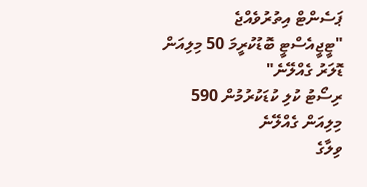ޕަސެންޓް އިތުރުވެއްޖެ
"ޓީޖީއެސްޓީ ބޮޑުކުރީމަ 50 މިލިއަން ޑޮލަރު ގެއްލޭނެ"
ރިސޯޓު ކުލި ކުޑަކުރުމުން 590 މިލިއަން ގެއްލޭނެ
ވިލާގެ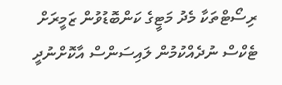ރިސޯޓްތަކާ މެދު މަޓީގެ ކަންބޮޑުވުން ޒަމީރަށް
ޓެކްސް ނުދެއްކުމުން ލައިސަންސް އާކޮށްނުދީ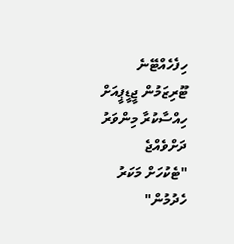ހިފެހެއްޓޭނެ
ޓޫރިޒަމުން ޖީޑީޕީއަށް ހިއްސާކުރާ މިންވަރު ދަށްވެއްޖެ
"ޓެކުހަށް މަކަރު ހެދުމުން"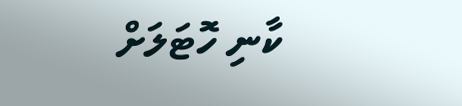ކާނި ހޮޓަލަށް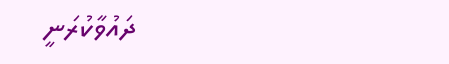ދައުވާކުރަނީ